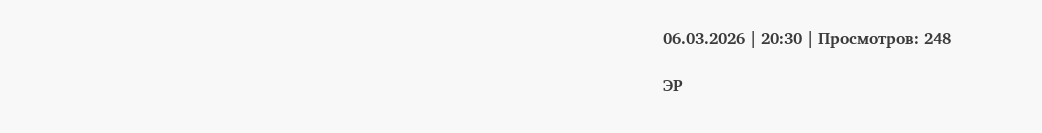06.03.2026 | 20:30 | Просмотров: 248

ЭР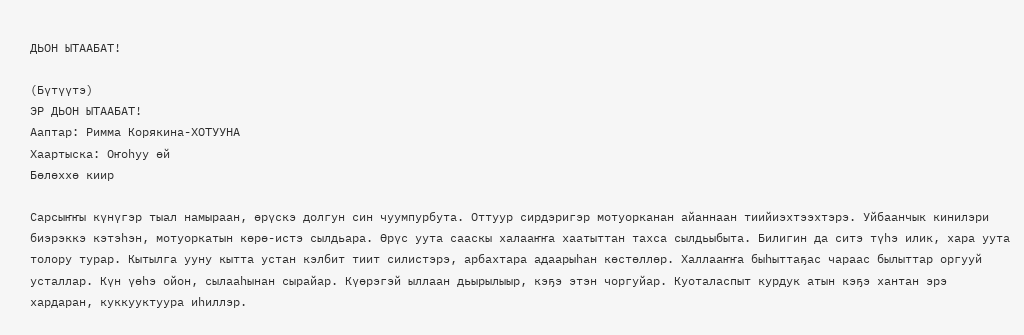ДЬОН ЫТААБАТ!

(Бүтүүтэ)
ЭР ДЬОН ЫТААБАТ!
Ааптар: Римма Корякина-ХОТУУНА
Хаартыска: Оҥоһуу өй
Бөлөххө киир

Сарсыҥҥы күнүгэр тыал намыраан, өрүскэ долгун син чуумпурбута. Оттуур сирдэригэр мотуорканан айаннаан тиийиэхтээхтэрэ. Уйбаанчык кинилэри биэрэккэ кэтэһэн, мотуоркатын көрө-истэ сылдьара. Өрүс уута сааскы халааҥҥа хаатыттан тахса сылдьыбыта. Билигин да ситэ түһэ илик, хара уута толору турар. Кытылга ууну кытта устан кэлбит тиит силистэрэ, арбахтара адаарыһан көстөллөр. Халлааҥҥа быһыттаҕас чараас былыттар оргууй усталлар. Күн үөһэ ойон, сылааһынан сырайар. Күөрэгэй ыллаан дьырылыыр, кэҕэ этэн чоргуйар. Куоталаспыт курдук атын кэҕэ хантан эрэ  хардаран, куккууктуура иһиллэр.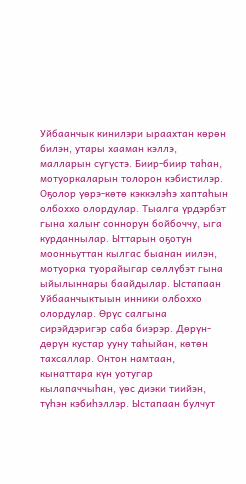Уйбаанчык кинилэри ыраахтан көрөн билэн, утары хааман кэллэ, малларын сүгүстэ. Биир-биир таһан, мотуоркаларын толорон кэбистилэр. Оҕолор үөрэ-көтө кэккэлэһэ хаптаһын олбоххо олордулар. Тыалга үрдэрбэт гына халыҥ соннорун бойбоччу, ыга курданнылар. Ыттарын оҕотун моонньуттан кылгас быанан иилэн, мотуорка туорайыгар сөллүбэт гына ыйылыннары баайдылар. Ыстапаан Уйбаанчыктыын инники олбоххо олордулар. Өрүс салгына сирэйдэригэр саба биэрэр. Дөрүн-дөрүн кустар ууну таһыйан, көтөн тахсаллар. Онтон намтаан, кынаттара күн уотугар кылапаччыһан, үөс диэки тиийэн, түһэн кэбиһэллэр. Ыстапаан булчут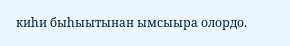киһи быһыытынан ымсыыра олордо.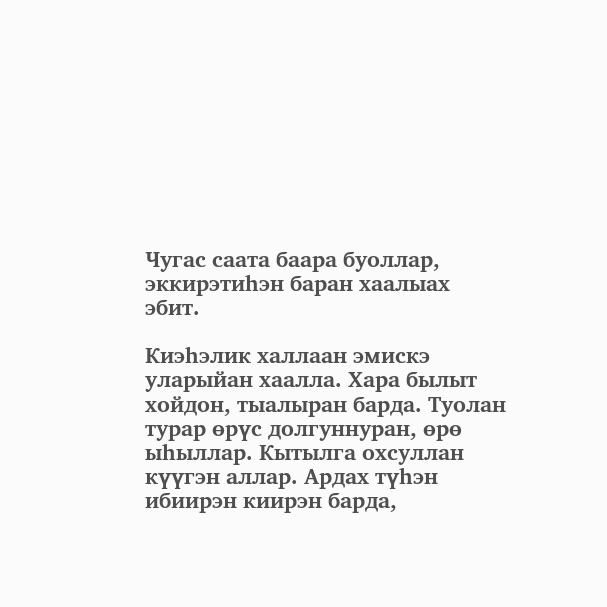Чугас саата баара буоллар, эккирэтиһэн баран хаалыах эбит.

Киэһэлик халлаан эмискэ уларыйан хаалла. Хара былыт хойдон, тыалыран барда. Туолан турар өрүс долгуннуран, өрө ыһыллар. Кытылга охсуллан күүгэн аллар. Ардах түһэн ибиирэн киирэн барда,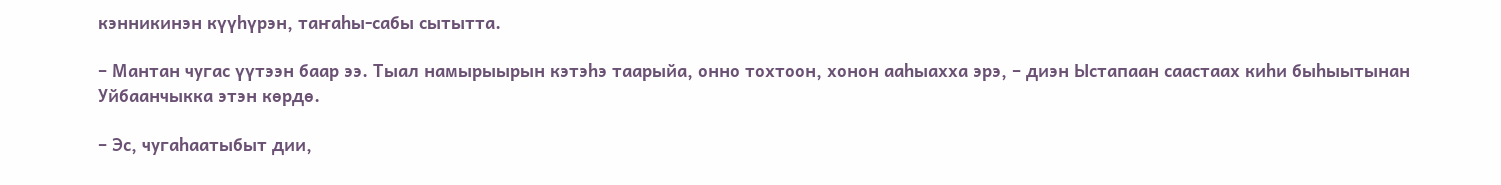кэнникинэн күүһүрэн, таҥаһы-сабы сытытта.

– Мантан чугас үүтээн баар ээ. Тыал намырыырын кэтэһэ таарыйа, онно тохтоон, хонон ааһыахха эрэ, – диэн Ыстапаан саастаах киһи быһыытынан Уйбаанчыкка этэн көрдө.

– Эс, чугаһаатыбыт дии,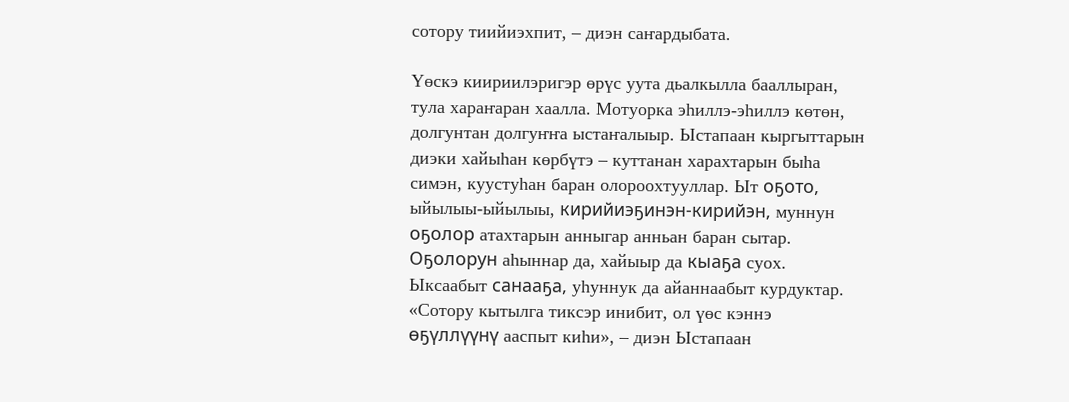сотору тиийиэхпит, – диэн саҥардыбата.

Үөскэ киириилэригэр өрүс уута дьалкылла бааллыран, тула хараҥаран хаалла. Мотуорка эһиллэ-эһиллэ көтөн, долгунтан долгуҥҥа ыстаҥалыыр. Ыстапаан кыргыттарын диэки хайыһан көрбүтэ – куттанан харахтарын быһа симэн, куустуһан баран олороохтууллар. Ыт оҕото, ыйылыы-ыйылыы, кирийиэҕинэн-кирийэн, муннун оҕолор атахтарын анныгар анньан баран сытар. Оҕолорун аһыннар да, хайыыр да кыаҕа суох. Ыксаабыт санааҕа, уһуннук да айаннаабыт курдуктар. «Сотору кытылга тиксэр инибит, ол үөс кэннэ өҕүллүүнү ааспыт киһи», – диэн Ыстапаан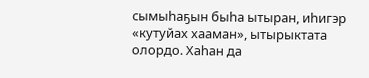сымыһаҕын быһа ытыран, иһигэр «кутуйах хааман», ытырыктата олордо. Хаһан да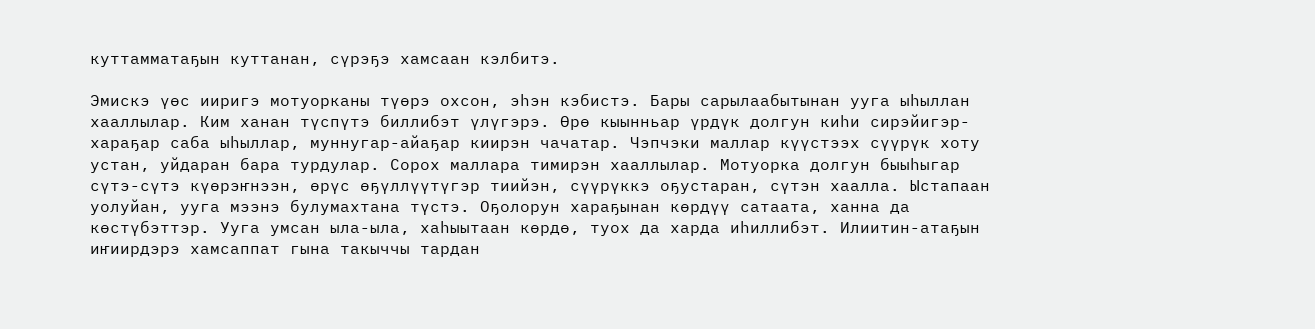куттамматаҕын куттанан, сүрэҕэ хамсаан кэлбитэ.

Эмискэ үөс ииригэ мотуорканы түөрэ охсон, эһэн кэбистэ. Бары сарылаабытынан ууга ыһыллан хааллылар. Ким ханан түспүтэ биллибэт үлүгэрэ. Өрө кыынньар үрдүк долгун киһи сирэйигэр-хараҕар саба ыһыллар, муннугар-айаҕар киирэн чачатар. Чэпчэки маллар күүстээх сүүрүк хоту устан, уйдаран бара турдулар. Сорох маллара тимирэн хааллылар. Мотуорка долгун быыһыгар сүтэ-сүтэ күөрэҥнээн, өрүс өҕүллүүтүгэр тиийэн, сүүрүккэ оҕустаран, сүтэн хаалла. Ыстапаан уолуйан, ууга мээнэ булумахтана түстэ. Оҕолорун хараҕынан көрдүү сатаата, ханна да көстүбэттэр. Ууга умсан ыла-ыла, хаһыытаан көрдө, туох да харда иһиллибэт. Илиитин-атаҕын  иҥиирдэрэ хамсаппат гына такыччы тардан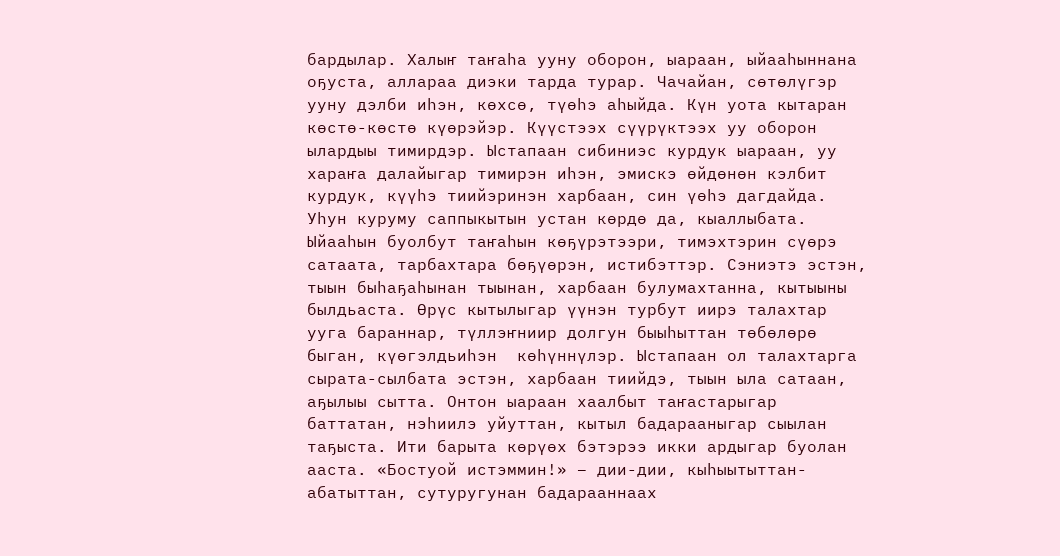бардылар. Халыҥ таҥаһа ууну оборон, ыараан, ыйааһыннана оҕуста, аллараа диэки тарда турар. Чачайан, сөтөлүгэр ууну дэлби иһэн, көхсө, түөһэ аһыйда. Күн уота кытаран көстө-көстө күөрэйэр. Күүстээх сүүрүктээх уу оборон ылардыы тимирдэр. Ыстапаан сибиниэс курдук ыараан, уу хараҥа далайыгар тимирэн иһэн, эмискэ өйдөнөн кэлбит курдук, күүһэ тиийэринэн харбаан, син үөһэ дагдайда. Уһун куруму саппыкытын устан көрдө да, кыаллыбата. Ыйааһын буолбут таҥаһын көҕүрэтээри, тимэхтэрин сүөрэ сатаата, тарбахтара бөҕүөрэн, истибэттэр. Сэниэтэ эстэн, тыын быһаҕаһынан тыынан, харбаан булумахтанна, кытыыны былдьаста. Өрүс кытылыгар үүнэн турбут иирэ талахтар ууга бараннар, түллэҥниир долгун быыһыттан төбөлөрө быган, күөгэлдьиһэн  көһүннүлэр. Ыстапаан ол талахтарга сырата-сылбата эстэн, харбаан тиийдэ, тыын ыла сатаан, аҕылыы сытта. Онтон ыараан хаалбыт таҥастарыгар баттатан, нэһиилэ уйуттан, кытыл бадарааныгар сыылан таҕыста. Ити барыта көрүөх бэтэрээ икки ардыгар буолан ааста. «Бостуой истэммин!» – дии-дии, кыһыытыттан-абатыттан, сутуругунан бадарааннаах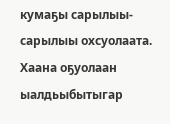кумаҕы сарылыы-сарылыы охсуолаата. Хаана оҕуолаан ыалдьыбытыгар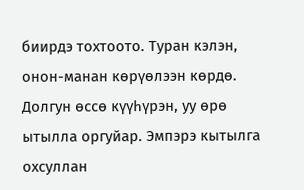биирдэ тохтоото. Туран кэлэн, онон-манан көрүөлээн көрдө. Долгун өссө күүһүрэн, уу өрө ытылла оргуйар. Эмпэрэ кытылга охсуллан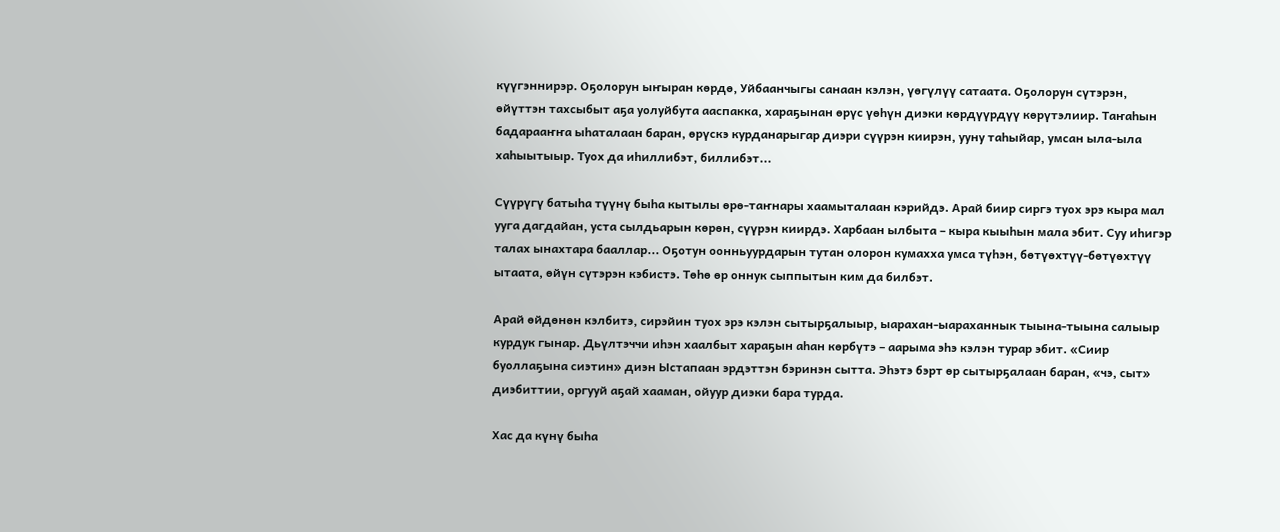күүгэннирэр. Оҕолорун ыҥыран көрдө, Уйбаанчыгы санаан кэлэн, үөгүлүү сатаата. Оҕолорун сүтэрэн, өйүттэн тахсыбыт аҕа уолуйбута ааспакка, хараҕынан өрүс үөһүн диэки көрдүүрдүү көрүтэлиир. Таҥаһын бадарааҥҥа ыһаталаан баран, өрүскэ курданарыгар диэри сүүрэн киирэн, ууну таһыйар, умсан ыла-ыла хаһыытыыр. Туох да иһиллибэт, биллибэт...

Сүүрүгү батыһа түүнү быһа кытылы өрө-таҥнары хаамыталаан кэрийдэ. Арай биир сиргэ туох эрэ кыра мал ууга дагдайан, уста сылдьарын көрөн, сүүрэн киирдэ. Харбаан ылбыта – кыра кыыһын мала эбит. Суу иһигэр талах ынахтара бааллар... Оҕотун оонньуурдарын тутан олорон кумахха умса түһэн, бөтүөхтүү-бөтүөхтүү ытаата, өйүн сүтэрэн кэбистэ. Төһө өр оннук сыппытын ким да билбэт.

Арай өйдөнөн кэлбитэ, сирэйин туох эрэ кэлэн сытырҕалыыр, ыарахан-ыараханнык тыына-тыына салыыр курдук гынар. Дьүлтэччи иһэн хаалбыт хараҕын аһан көрбүтэ – аарыма эһэ кэлэн турар эбит. «Сиир буоллаҕына сиэтин» диэн Ыстапаан эрдэттэн бэринэн сытта. Эһэтэ бэрт өр сытырҕалаан баран, «чэ, сыт» диэбиттии, оргууй аҕай хааман, ойуур диэки бара турда.

Хас да күнү быһа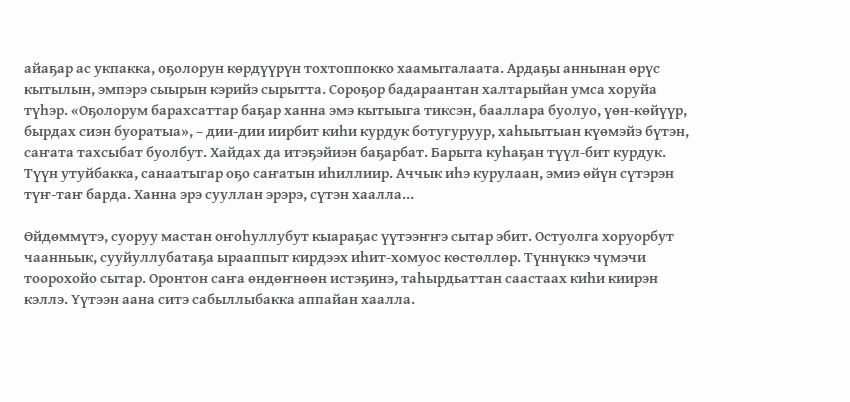айаҕар ас укпакка, оҕолорун көрдүүрүн тохтоппокко хаамыталаата. Ардаҕы аннынан өрүс кытылын, эмпэрэ сыырын кэрийэ сырытта. Сороҕор бадараантан халтарыйан умса хоруйа түһэр. «Оҕолорум барахсаттар баҕар ханна эмэ кытыыга тиксэн, бааллара буолуо, үөн-көйүүр, бырдах сиэн буоратыа», – дии-дии иирбит киһи курдук ботугуруур, хаһыытыан күөмэйэ бүтэн, саҥата тахсыбат буолбут. Хайдах да итэҕэйиэн баҕарбат. Барыта куһаҕан түүл-бит курдук. Түүн утуйбакка, санаатыгар оҕо саҥатын иһиллиир. Аччык иһэ курулаан, эмиэ өйүн сүтэрэн түҥ-таҥ барда. Ханна эрэ сууллан эрэрэ, сүтэн хаалла...

Өйдөммүтэ, суоруу мастан оҥоһуллубут кыараҕас үүтээҥҥэ сытар эбит. Остуолга хоруорбут чаанньык, сууйуллубатаҕа ырааппыт кирдээх иһит-хомуос көстөллөр. Түннүккэ чүмэчи тоорохойо сытар. Оронтон саҥа өндөҥнөөн истэҕинэ, таһырдьаттан саастаах киһи киирэн кэллэ. Үүтээн аана ситэ сабыллыбакка аппайан хаалла.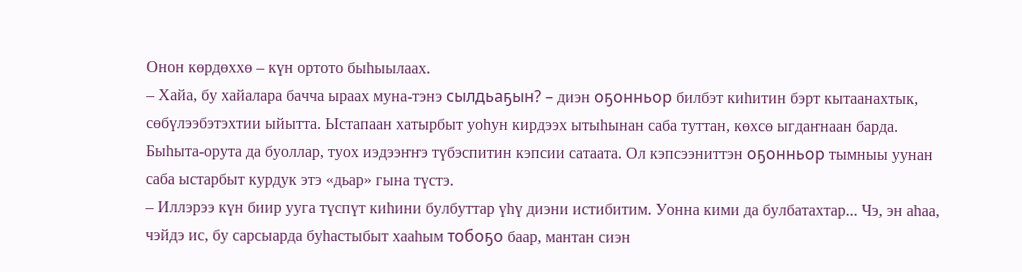Онон көрдөххө – күн ортото быһыылаах.
– Хайа, бу хайалара бачча ыраах муна-тэнэ сылдьаҕын? – диэн оҕонньор билбэт киһитин бэрт кытаанахтык, сөбүлээбэтэхтии ыйытта. Ыстапаан хатырбыт уоһун кирдээх ытыһынан саба туттан, көхсө ыгдаҥнаан барда. Быһыта-орута да буоллар, туох иэдээҥҥэ түбэспитин кэпсии сатаата. Ол кэпсээниттэн оҕонньор тымныы уунан саба ыстарбыт курдук этэ «дьар» гына түстэ.
– Иллэрээ күн биир ууга түспүт киһини булбуттар үһү диэни истибитим. Уонна кими да булбатахтар... Чэ, эн аһаа, чэйдэ ис, бу сарсыарда буһастыбыт хааһым тобоҕо баар, мантан сиэн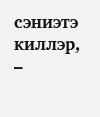сэниэтэ киллэр, –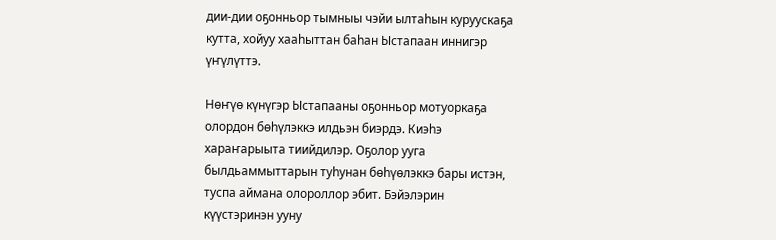дии-дии оҕонньор тымныы чэйи ылтаһын куруускаҕа кутта, хойуу хааһыттан баһан Ыстапаан иннигэр үҥүлүттэ.

Нөҥүө күнүгэр Ыстапааны оҕонньор мотуоркаҕа олордон бөһүлэккэ илдьэн биэрдэ. Киэһэ хараҥарыыта тиийдилэр. Оҕолор ууга былдьаммыттарын туһунан бөһүөлэккэ бары истэн, туспа аймана олороллор эбит. Бэйэлэрин күүстэринэн ууну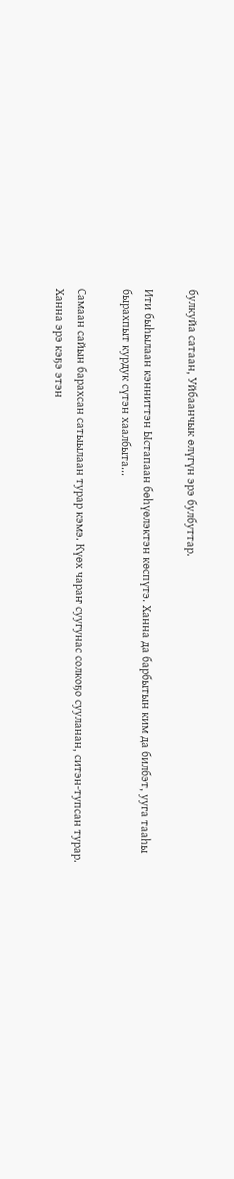булкуйа сатаан, Уйбаанчык өлүгүн эрэ булбуттар.

Ити быһылаан кэнниттэн Ыстапаан бөһүөлэктэн көспүтэ. Ханна да барбытын ким да билбэт, ууга тааһы бырахпыт курдук сүтэн хаалбыта...

Самаан сайын барахсан сатыылаан турар кэмэ. Күөх чараҥ суугунас солкоҕо сууланан, ситэн-тупсан турар. Ханна эрэ кэҕэ этэн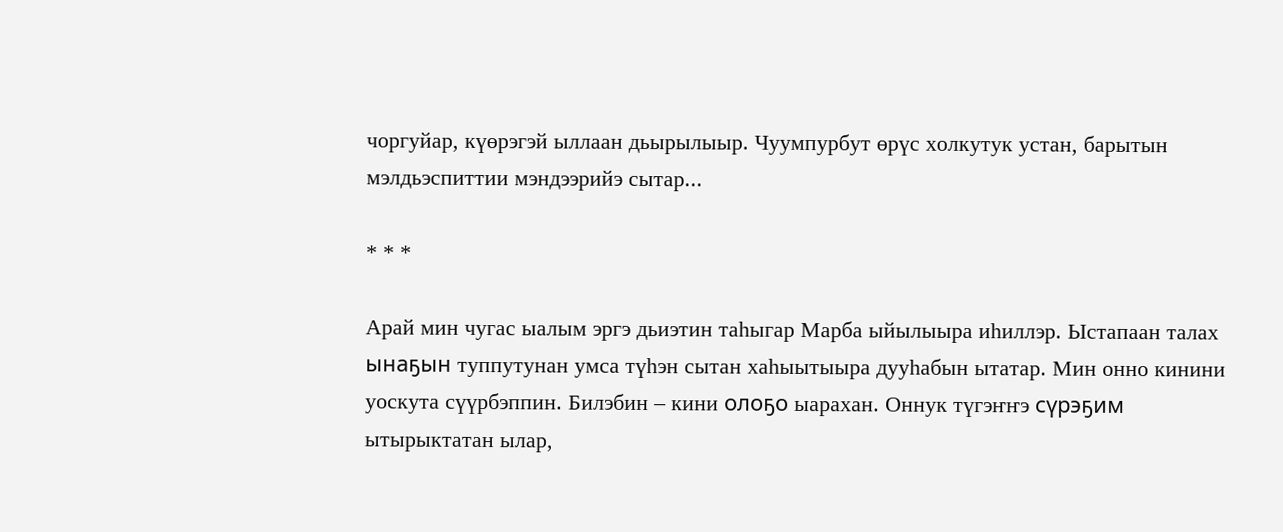чоргуйар, күөрэгэй ыллаан дьырылыыр. Чуумпурбут өрүс холкутук устан, барытын мэлдьэспиттии мэндээрийэ сытар...

* * *

Арай мин чугас ыалым эргэ дьиэтин таһыгар Марба ыйылыыра иһиллэр. Ыстапаан талах ынаҕын туппутунан умса түһэн сытан хаһыытыыра дууһабын ытатар. Мин онно кинини уоскута сүүрбэппин. Билэбин – кини олоҕо ыарахан. Оннук түгэҥҥэ сүрэҕим ытырыктатан ылар,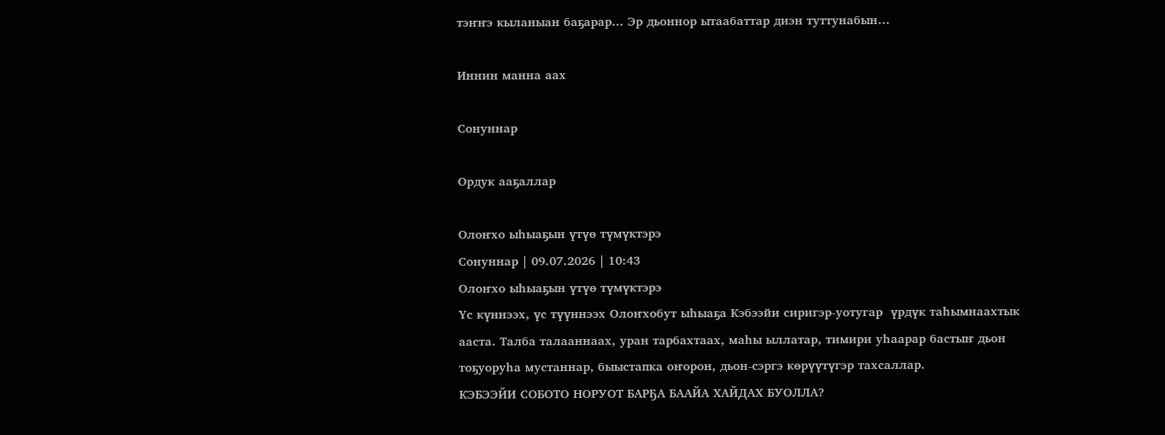тэҥҥэ кыланыан баҕарар... Эр дьоннор ытаабаттар диэн туттунабын…

Иннин манна аах

Сонуннар

Ордук ааҕаллар

Олоҥхо ыһыаҕын үтүө түмүктэрэ
Сонуннар | 09.07.2026 | 10:43
Олоҥхо ыһыаҕын үтүө түмүктэрэ
Үс күннээх, үс түүннээх Олоҥхобут ыһыаҕа Кэбээйи сиригэр-уотугар  үрдүк таһымнаахтык ааста. Талба талааннаах, уран тарбахтаах, маһы ыллатар, тимири уһаарар бастыҥ дьон тоҕуоруһа мустаннар, быыстапка оҥорон, дьон-сэргэ көрүүтүгэр тахсаллар.
КЭБЭЭЙИ СОБОТО НОРУОТ БАРҔА БААЙА ХАЙДАХ БУОЛЛА?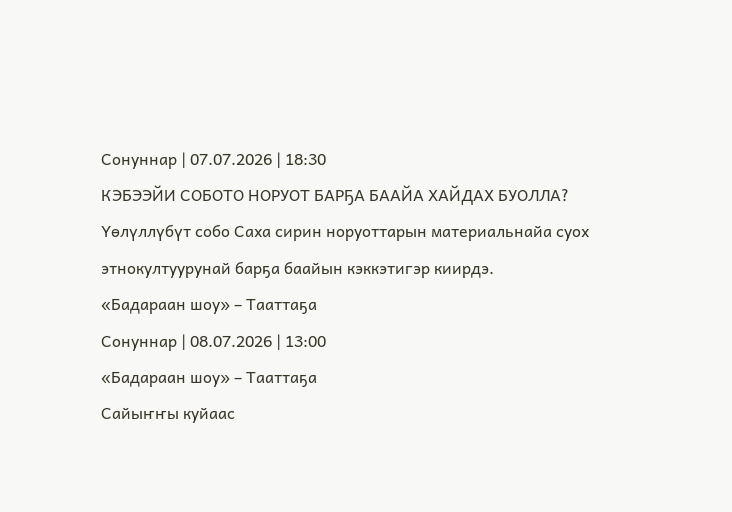Сонуннар | 07.07.2026 | 18:30
КЭБЭЭЙИ СОБОТО НОРУОТ БАРҔА БААЙА ХАЙДАХ БУОЛЛА?
Үөлүллүбүт собо Саха сирин норуоттарын материальнайа суох этнокултуурунай барҕа баайын кэккэтигэр киирдэ.
«Бадараан шоу» – Тааттаҕа
Сонуннар | 08.07.2026 | 13:00
«Бадараан шоу» – Тааттаҕа
Сайыҥҥы куйаас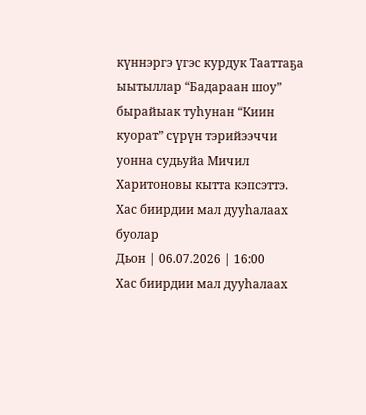күннэргэ үгэс курдук Тааттаҕа ыытыллар “Бадараан шоу” бырайыак туһунан “Киин куорат” сүрүн тэрийээччи уонна судьуйа Мичил Харитоновы кытта кэпсэттэ.
Хас биирдии мал дууһалаах буолар
Дьон | 06.07.2026 | 16:00
Хас биирдии мал дууһалаах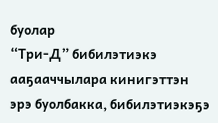буолар
“Три-Д” бибилэтиэкэ ааҕааччылара кинигэттэн эрэ буолбакка, бибилэтиэкэҕэ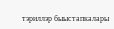тэриллэр быыстапкалары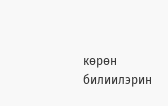көрөн билиилэрин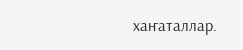хаҥаталлар.